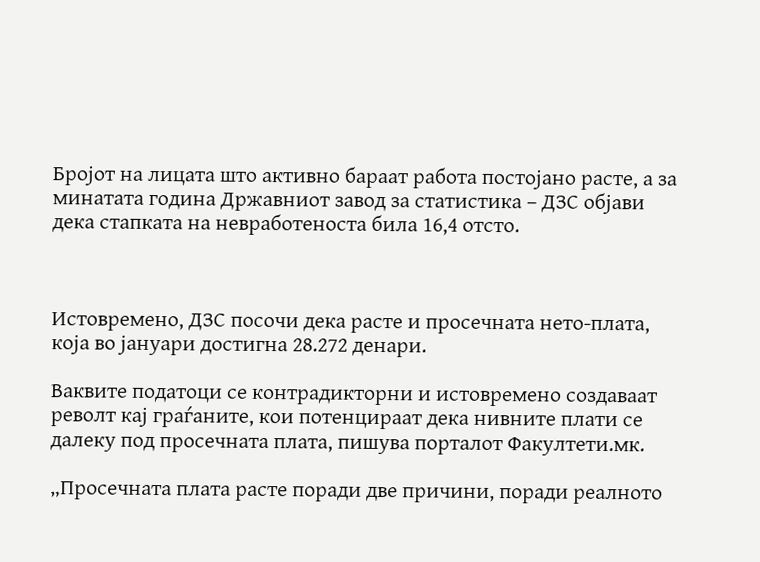Бројот на лицата што активно бараат работа постојано расте, а за минатата година Државниот завод за статистика – ДЗС објави дека стапката на невработеноста била 16,4 отсто.



Истовремено, ДЗС посочи дека расте и просечната нето-плата, која во јануари достигна 28.272 денари.

Ваквите податоци се контрадикторни и истовремено создаваат револт кај граѓаните, кои потенцираат дека нивните плати се далеку под просечната плата, пишува порталот Факултети.мк.

„Просечната плата расте поради две причини, поради реалното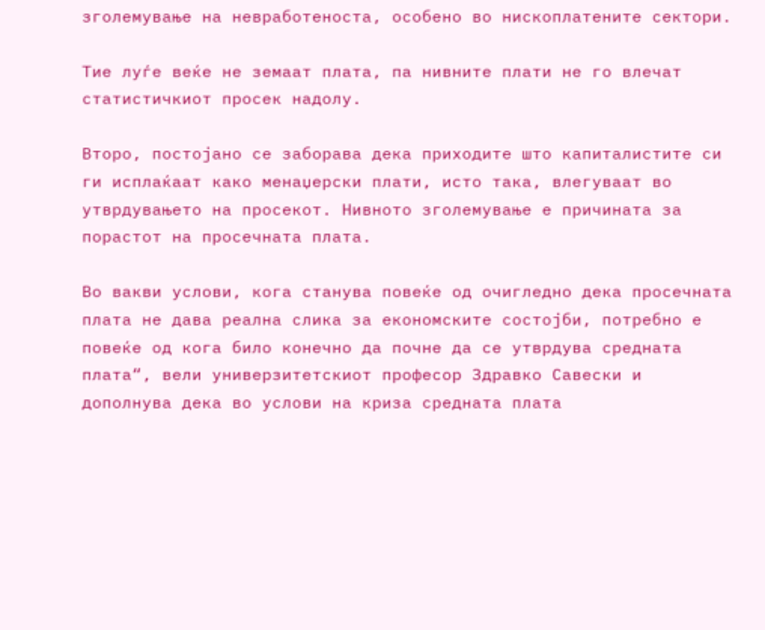зголемување на невработеноста, особено во нископлатените сектори.

Тие луѓе веќе не земаат плата, па нивните плати не го влечат статистичкиот просек надолу.

Второ, постојано се заборава дека приходите што капиталистите си ги исплаќаат како менаџерски плати, исто така, влегуваат во утврдувањето на просекот. Нивното зголемување е причината за порастот на просечната плата.

Во вакви услови, кога станува повеќе од очигледно дека просечната плата не дава реална слика за економските состојби, потребно е повеќе од кога било конечно да почне да се утврдува средната плата“, вели универзитетскиот професор Здравко Савески и дополнува дека во услови на криза средната плата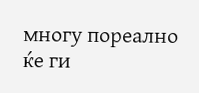многу пореално ќе ги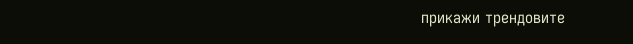прикажи трендовите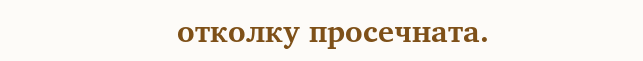отколку просечната.